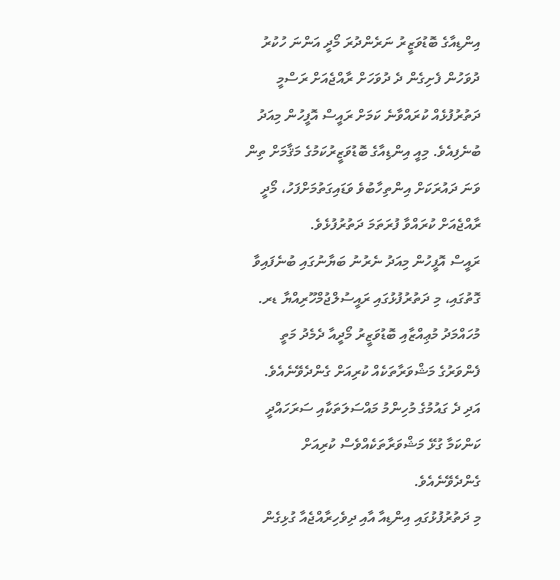އިންޑިއާގެ ބޮޑުވަޒީރު ނަރެންދުރަ މޯދީ އަންނަ ހުކުރު ދުވަހުން ފެށިގެން ދެ ދުވަހަށް ރާއްޖެއަށް ރަސްމީ ދަތުރުފުޅެއް ކުރައްވާނެ ކަމަށް ރައީސް އޮފީހުން މިއަދު ބުނެފިއެވެ. މިއީ އިންޑިއާގެ ބޮޑުވަޒީރުކަމުގެ މަޤާމަށް ތިން ވަނަ ދައުރަކަށް އިންތިހާބުވެ ވަޑައިގަތުމަށްފަހު، މޯދީ ރާއްޖެއަށް ކުރައްވާ ފުރަތަމަ ދަތުރުފުޅެވެ.
ރައީސް އޮފީހުން މިއަދު ނެރުނު ބަޔާނުގައި ބުނެފައިވާ ގޮތުގައި، މި ދަތުރުފުޅުގައި ރައީސުލްޖުމްހޫރިއްޔާ ޑރ. މުހައްމަދު މުޢިއްޒާއި ބޮޑުވަޒީރު މޯދީއާ ދެމެދު މަތީ ފެންވަރުގެ މަޝްވަރާތަކެއް ކުރިއަށް ގެންދެވޭނެއެވެ. އަދި ދެ ގައުމުގެ މުހިންމު މައްސަލަތަކާއި ސަރަހައްދީ ކަންކަމާ ގުޅޭ މަޝްވަރާތަކެއްވެސް ކުރިއަށް ގެންދެވޭނެއެވެ.
މި ދަތުރުފުޅުގައި އިންޑިއާ އާއި ދިވެހިރާއްޖެއާ ގުޅިގެން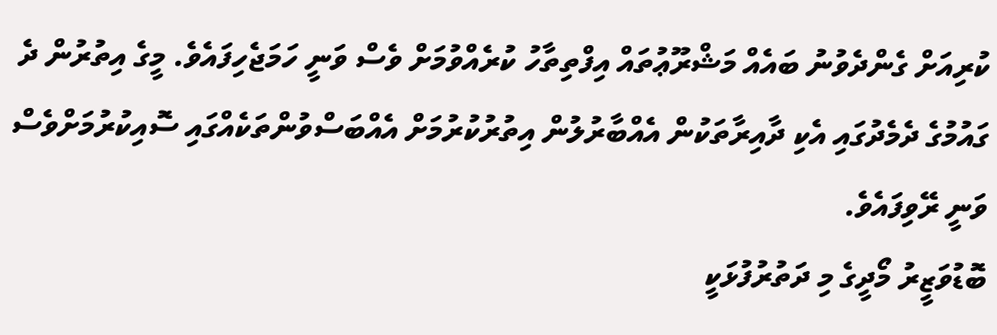ކުރިއަށް ގެންދެވުނު ބައެއް މަޝްރޫޢުތައް އިފްތިތާހު ކުރެއްވުމަށް ވެސް ވަނީ ހަމަޖެހިފައެވެ. މީގެ އިތުރުން ދެ ގައުމުގެ ދެމެދުގައި އެކި ދާއިރާތަކުން އެއްބާރުލުން އިތުރުކުރުމަށް އެއްބަސްވުންތަކެއްގައި ސޮއިކުރުމަށްވެސް ވަނީ ރޭވިފައެވެ.
ބޮޑުވަޒީރު މޯދީގެ މި ދަތުރުފުޅަކީ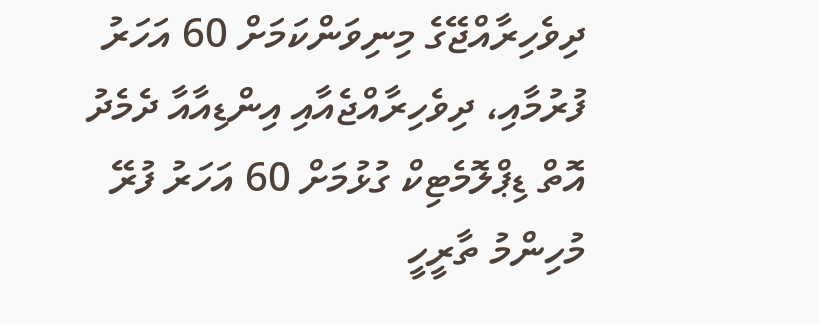ދިވެހިރާއްޖޭގެ މިނިވަންކަމަށް 60 އަހަރު ފުރުމާއި، ދިވެހިރާއްޖެއާއި އިންޑިއާއާ ދެމެދު އޮތް ޑިޕްލޮމެޓިކް ގުޅުމަށް 60 އަހަރު ފުރޭ މުހިންމު ތާރީހީ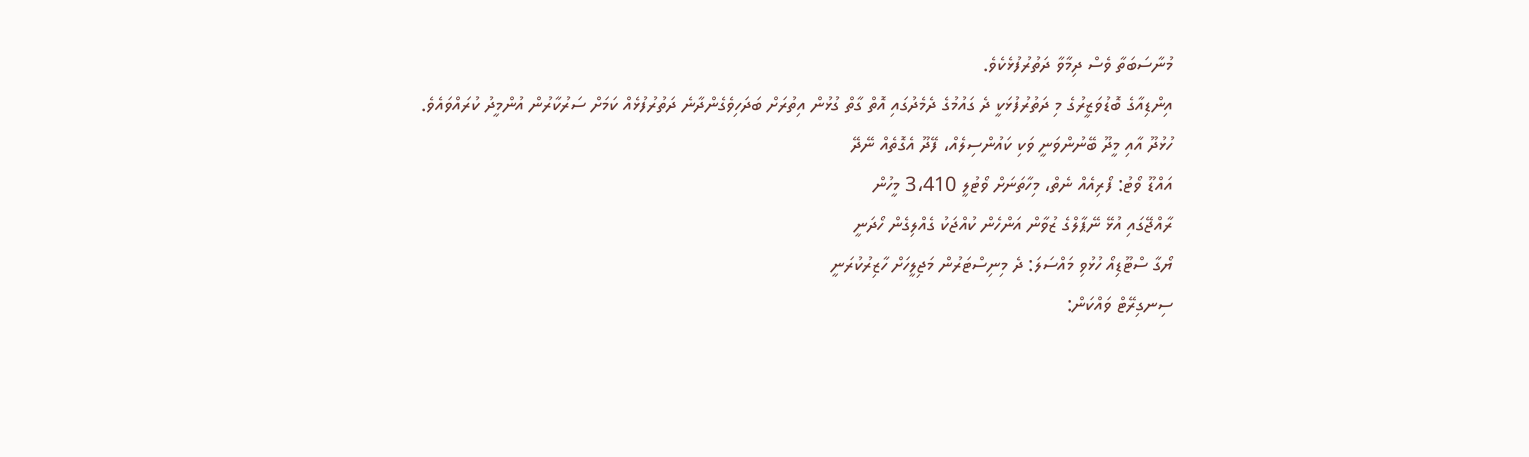މުނާސަބަތާ ވެސް ދިމާވާ ދަތުރުފުޅެކެވެ.
އިންޑިއާގެ ބޮޑުވަޒީރުގެ މި ދަތުރުފުޅަކީ ދެ ގައުމުގެ ދެމެދުގައި އޮތް ގާތް ގުޅުން އިތުރަށް ބަދަހިވެގެންދާނެ ދަތުރުފުޅެއް ކަމަށް ސަރުކާރުން އުންމީދު ކުރައްވައެވެ.
ހުޅުދޫ އާއި މީދޫ ބޭނުންވަނީ ވަކި ކައުންސިލެއް، ފޭދޫ އެގޮތެއް ނޭދޭ
އައްޑޫ ވޯޓު: ފޯރިއެއް ނެތް، މިހާތަނަށް ވޯޓުލީ 3،410 މީހުން
ރާއްޖޭގައި އުޅޭ ނޭޕާލްގެ ޒުވާން އަންހެން ކުއްޖަކު ގެއްލިގެން ހޯދަނީ
ޔޯގާ ސްޓޫޑިއޯ ހުޅުވި މައްސަލަ: ދެ މިނިސްޓަރުން މަޖިލީހަށް ހާޒިރުކުރަނީ
ސިނގިރޭޓް ވައްކަން: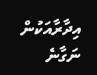އިދާރާއަކުން ނަގާނެ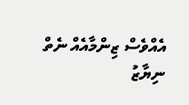އެއްވެސް ޒިންމާއެއް ނެތް
ނިޔާޒު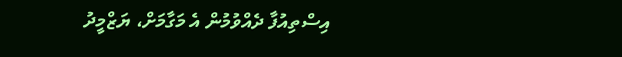އިސްތިއުފާ ދެއްވުމުން އެ މަގާމަށް، ޔަޒްމީދު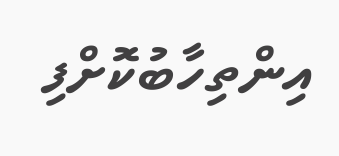އިންތިހާބުކޮށްފި